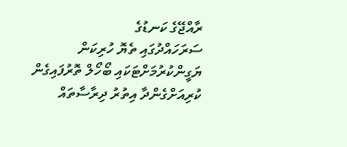ރާއްޖޭގެ ކަނޑުގެ
ސަރަހައްދުގައި ތެޔޮ ހުރިކަން ޔަގީންކުރުމަށްޓަކައި ބޯހޯލް ތޮރުފައިގެން
ކުރިއަށްގެންދާ އިތުރު ދިރާސާތައް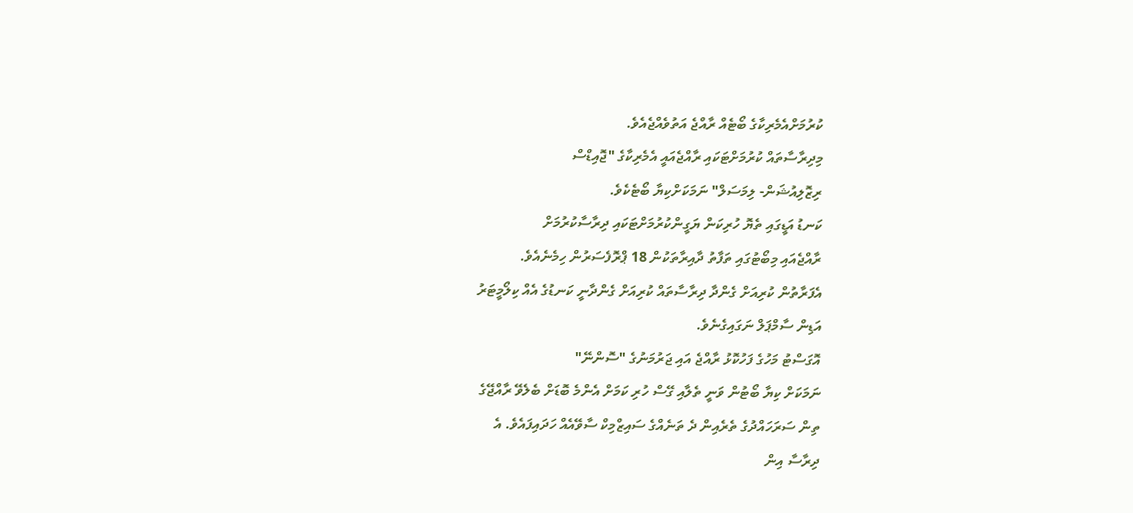ކުރުމަށްއެމެރިކާގެ ބޯޓެއް ރާއްޖެ އަތުވެއްޖެއެވެ.
މިދިރާސާތައް ކުރުމަށްޓަކައި ރާއްޖެއައީ އެމެރިކާގެ "ޖޮއިޑްސް
ރިޒޮލިއުޝަން- ލިމަސަލް" ނަމަކަށްކިޔާ ބޯޓެކެވެ.
ކަނޑު އަޑީގައި ތެޔޮ ހުރިކަން ޔަގީންކުރުމަށްޓަކައި ދިރާސާކުރުމަށް
ރާއްޖެއައި މިބޯޓުގައި ތަފާތު ދާއިރާތަކުން 18 ޕްރޮފެސަރުން ހިމެނެއެވެ.
އެފަރާތުން ކުރިއަށް ގެންދާ ދިރާސާތައް ކުރިއަށް ގެންދާނީ ކަނޑުގެ އެއް ކިލޯމީޓަރު
އަޑިން ސާމްޕަލް ނަގައިގެނެވެ.
އޮގަސްޓު މަހުގެ ފަހުކޮޅު ރާއްޖެ އައި ޖަރުމަނުގެ "ސޮންނޭ"
ނަމަކަށް ކިޔާ ބޯޓުން ވަނީ ތެލާއި ގޭސް ހުރި ކަމަށް އެންމެ ބޮޑަށް ބެލެވޭ ރާއްޖޭގެ
ތިން ސަރަހައްދުގެ ތެރެއިން ދެ ތަނެއްގެ ސައިޒްމިކް ސާވޭއެއް ހަދައިފައެވެ. އެ
ދިރާސާ އިން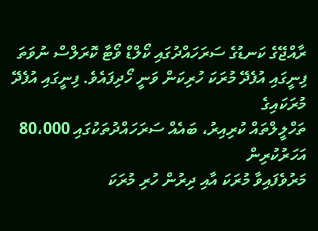ރާއްޖޭގެ ކަނޑުގެ ސަރަހައްދުގައި ކޯލްޑް ވޯޓާ ކޮރަލްސް ނުވަތަ
ފިނީގައި އުފެދޭ މުރަކަ ހުރިކަން ވަނީ ހޯދިފައެވެ. ފިނީގައި އުފެދޭ މުރަކައިގެ
ތަހްލީލްތައް ކުރިއިރު، ބައެއް ސަރަހައްދުތަކުގައި 80،000 އަހަރުކުރިން
މަރުވެފައިވާ މުރަކަ އާއި ދިރުން ހުރި މުރަކަ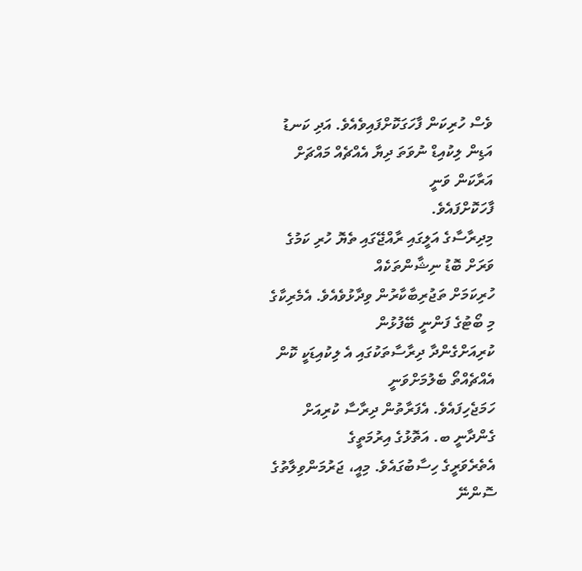ވެސް ހުރިކަން ފާހަގަކޮށްފައިވެއެވެ. އަދި ކަނޑު އަޑިން ލިކުއިޑް ނުވަތަ ދިޔާ އެއްޗެއް މައްޗަށް އަރާކަން ވަނީ
ފާހަކޮށްފައެވެ.
މިދިރާސާގެ އަލީގައި ރާއްޖޭގައި ތެޔޮ ހުރި ކަމުގެ ވަރަށް ބޮޑު ނިޝާންތަކެއް
ހުރިކަމަށް ތަޖުރިބާކާރުން ވިދާޅުވެއެވެ. އެމެރިކާގެ މި ބޯޓުގެ ފަންނީ ބޭފުޅުން
ކުރިއަށްގެންދާ ދިރާސާތަކުގައި އެ ލިކުއިޑަކީ ކޮން އެއްޗެއްތޯ ބެލުމަށްވަނީ
ހަމަޖެހިފައެވެ. އެފަރާތުން ދިރާސާ ކުރިއަށް ގެންދާނީ ބ. އަތޮޅުގެ އިރުމަތީގެ
އެތެރެވަރީގެ ހިސާބުގައެވެ. މިއީ، ޖަރުމަންވިލާތުގެ ސޮންނޭ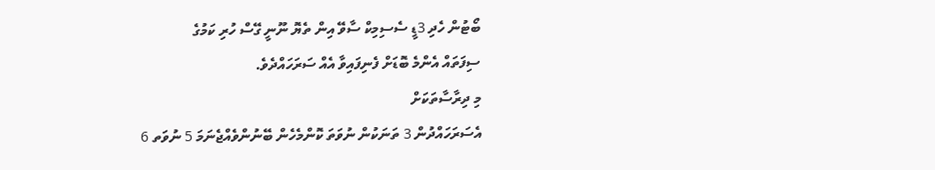ބޯޓުން ހެދި 3ޑީ ސެސިމިކް ސާވޭ އިން ތެޔޮ ނޫނީ ގޭސް ހުރި ކަމުގެ
ސިފަތައް އެންމެ ބޮޑަށް ފެނިފައިވާ އެއް ސަރަހައްދެވެ.
މި ދިރާސާތަކަށް
އެސަރަހައްދުން 3 ތަނަކުން ނުވަތަ ކޮންމެހެން ބޭނުންވެއްޖެނަމަ 5 ނުވަތ 6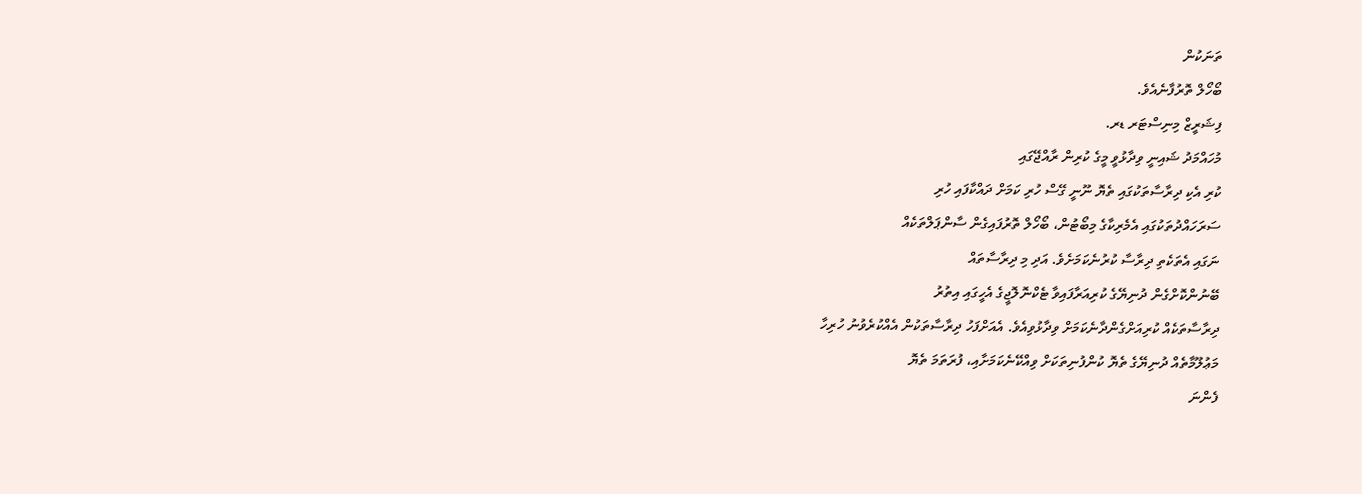ތަނަކުން
ބޯހޯލް ތޮރުފާނެއެވެ.
ފިޝަރީޒް މިނިސްޓަރ ޑރ.
މުހައްމަދު ޝައިނީ ވިދާޅުވީ މީގެ ކުރިން ރާއްޖޭގައި
ކުރި އެކި ދިރާސާތަކުގައި ތެޔޮ ނޫނީ ގޭސް ހުރި ކަމަށް ދައްކާފައި ހުރި
ސަރަހައްދުތަކުގައި އެމެރިކާގެ މިބޯޓުން، ބޯހޯލް ތޮރުފައިގެން ސާންޕަލްތަކެއް
ނަގައި އެތަކެތި ދިރާސާ ކުރުނެކަމަށެވެ. އަދި މި ދިރާސާތައް
ބޭނުންކޮށްގެން ދުނިޔޭގެ ކުރިއަރާފައިވާ ޓެކްނޮލޮޖީގެ އެހީގައި އިތުރު
ދިރާސާތަކެއް ކުރިއަށްގެންދާނެކަމަށް ވިދާޅުވިއެވެ. އެއަށްފަހު ދިރާސާތަކުން އެއްކުރެވުނު ހުރިހާ
މަޢުލޫމާތެއް ދުނިޔޭގެ ތެޔޮ ކުންފުނިތަކަށް ވިއްކޭނެކަމަށާއި، ފުރަތަމަ ތެޔޮ
ފެންނަ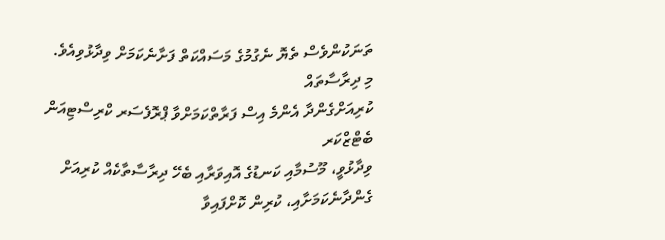ތަނަކުންވެސް ތެޔޮ ނެގުމުގެ މަސައްކަތް ފަށާނެކަމަށް ވިދާޅުވިއެވެ.
މި ދިރާސާތައް
ކުރިއަށްގެންދާ އެންމެ އިސް ފަރާތްކަމަށްވާ ޕްރޮފެސަރ ކްރިސްޓިއަން ބެޓްޒްކަރ
ވިދާޅުވީ، މޫސުމާއި ކަނޑުގެ އޮއިވަރާއި ބެހޭ ދިރާސާތާކެއް ކުރިއަށް
ގެންދާނެކަމަށާއި، ކުރިން ކޮށްފައިވާ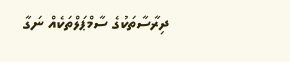ދިރާސާތަކުގެ ސާމްޕަލްތަކެއް ނަގާ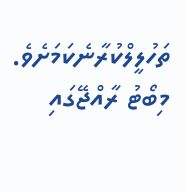ތަހުލީލްކުރާނެކަމަށެވެ.
މިބޯޓު ރާއްޖޭގައި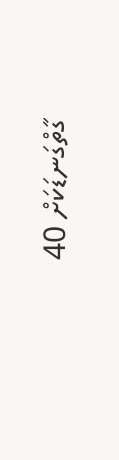ގާތްގަނޑަކަށް 40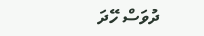ދުވަސް ހޭދަ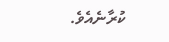ކުރާނެއެވެ.